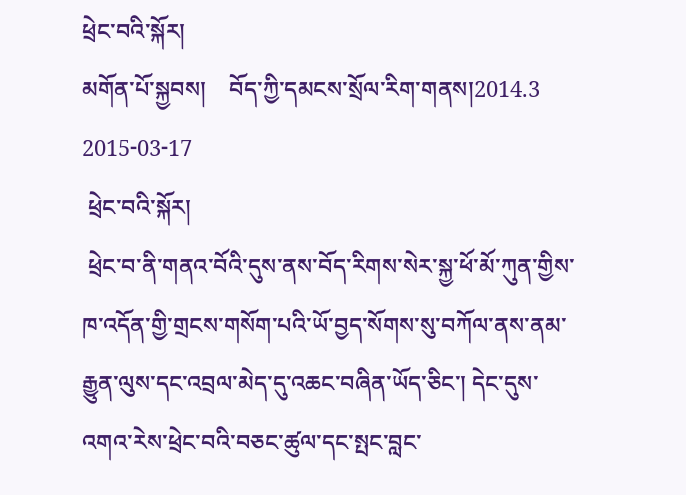ཕྲེང་བའི་སྐོར།
མགོན་པོ་སྐྱབས།    བོད་ཀྱི་དམངས་སྲོལ་རིག་གནས།2014.3    2015-03-17
 ཕྲེང་བའི་སྐོར།
 ཕྲེང་བ་ནི་གནའ་བོའི་དུས་ནས་བོད་རིགས་སེར་སྐྱ་ཕོ་མོ་ཀུན་གྱིས་ཁ་འདོན་གྱི་གྲངས་གསོག་པའི་ཡོ་བྱད་སོགས་སུ་བཀོལ་ནས་ནམ་རྒྱུན་ལུས་དང་འབྲལ་མེད་དུ་འཆང་བཞིན་ཡོད་ཅིང་། དེང་དུས་འགའ་རེས་ཕྲེང་བའི་བཅང་ཚུལ་དང་སྤང་བླང་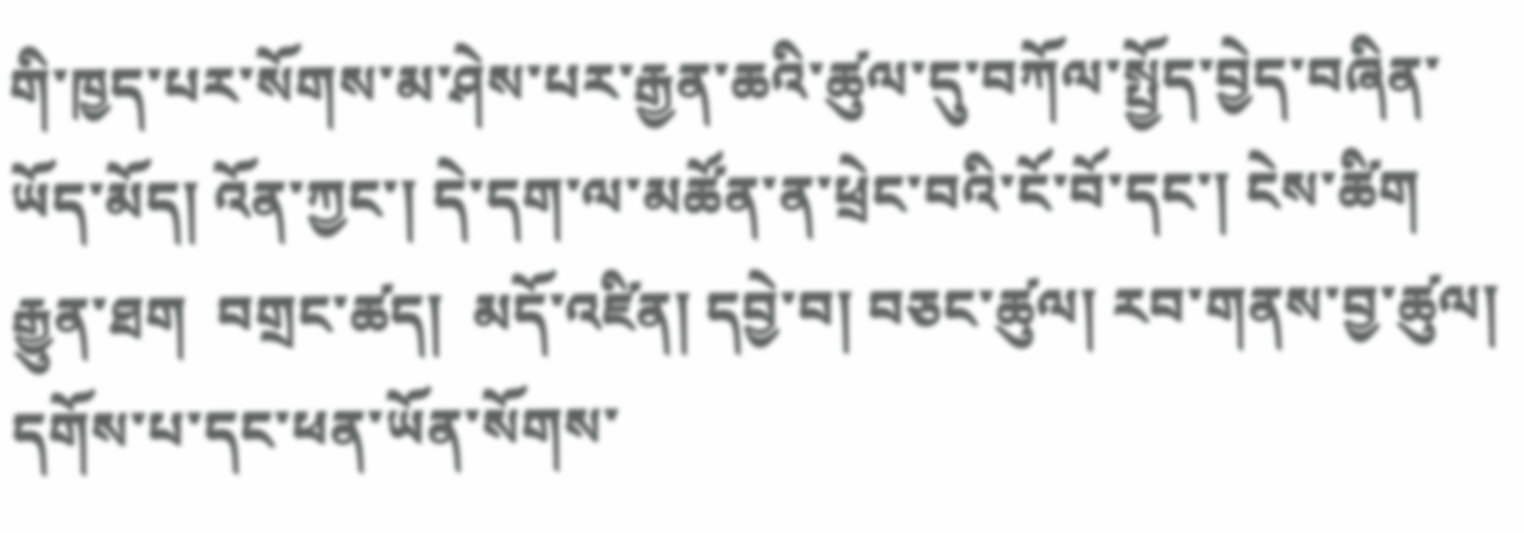གི་ཁྱད་པར་སོགས་མ་ཤེས་པར་རྒྱན་ཆའི་ཚུལ་དུ་བཀོལ་སྤྱོད་བྱེད་བཞིན་ཡོད་མོད། འོན་ཀྱང་། དེ་དག་ལ་མཚོན་ན་ཕྲེང་བའི་ངོ་བོ་དང་། ངེས་ཚིག  རྒྱུན་ཐག  བགྲང་ཚད།  མདོ་འཛིན། དབྱེ་བ། བཅང་ཚུལ། རབ་གནས་བྱ་ཚུལ། དགོས་པ་དང་ཕན་ཡོན་སོགས་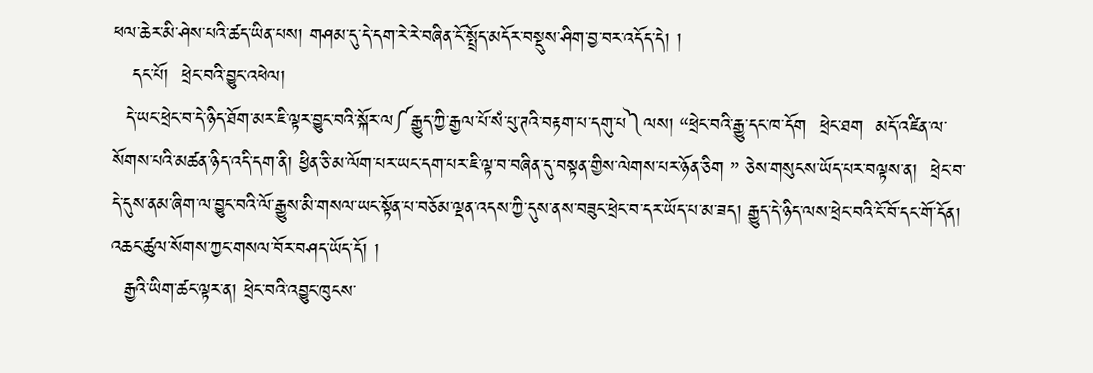ཕལ་ཆེར་མི་ཤེས་པའི་ཚད་ཡིན་པས། གཤམ་དུ་དེ་དག་རེ་རེ་བཞིན་ངོ་སྤྲོད་མདོར་བསྡུས་ཤིག་བྱ་བར་འདོད་དེ། །
   དང་པོ།  ཕྲེང་བའི་བྱུང་འཕེལ།
  དེ་ཡང་ཕྲེང་བ་དེ་ཉིད་ཐོག་མར་ཇི་ལྟར་བྱུང་བའི་སྐོར་ལ༼རྒྱུད་ཀྱི་རྒྱལ་པོ་སཾ་པུ་ཊའི་བརྟག་པ་དགུ་པ༽ལས། “ཕྲེང་བའི་རྒྱུ་དང་ཁ་དོག  ཕྲེང་ཐག  མདོ་འཛིན་ལ་སོགས་པའི་མཚན་ཉིད་འདི་དག་ནི། ཕྱིན་ཅི་མ་ལོག་པར་ཡང་དག་པར་ཇི་ལྟ་བ་བཞིན་དུ་བསྟན་གྱིས་ལེགས་པར་ཉོན་ཅིག ” ཅེས་གསུངས་ཡོད་པར་བལྟས་ན།  ཕྲེང་བ་དེ་དུས་ནམ་ཞིག་ལ་བྱུང་བའི་ལོ་རྒྱུས་མི་གསལ་ཡང་སྟོན་པ་བཅོམ་ལྡན་འདས་ཀྱི་དུས་ནས་བཟུང་ཕྲེང་བ་དར་ཡོད་པ་མ་ཟད། རྒྱུད་དེ་ཉིད་ལས་ཕྲེང་བའི་ངོ་བོ་དང་གོ་དོན། འཆང་ཚུལ་སོགས་ཀྱང་གསལ་བོར་བཤད་ཡོད་དོ། །
  རྒྱའི་ཡིག་ཚང་ལྟར་ན། ཕྲེང་བའི་འབྱུང་ཁུངས་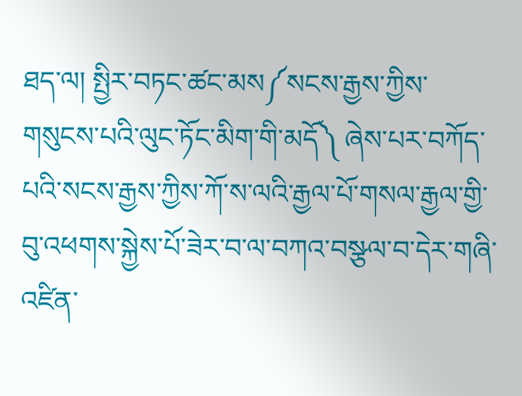ཐད་ལ། སྤྱིར་བཏང་ཚང་མས༼སངས་རྒྱས་ཀྱིས་གསུངས་པའི་ལུང་ཏོང་མིག་གི་མདོ༽ ཞེས་པར་བཀོད་པའི་སངས་རྒྱས་ཀྱིས་ཀོ་ས་ལའི་རྒྱལ་པོ་གསལ་རྒྱལ་གྱི་བུ་འཕགས་སྐྱེས་པོ་ཟེར་བ་ལ་བཀའ་བསྩལ་བ་དེར་གཞི་འཛིན་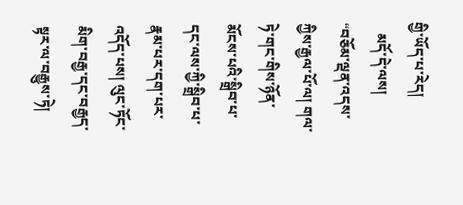གྱི་ཡོད་པ་རེད།
   མདོ་དེ་ལས། “བཅོམ་ལྡན་འདས་ཀྱིས་རྒྱལ་པོ་ལ། གལ་ཏེ་གང་གིས་ཉོན་མོངས་པའི་སྒྲིབ་པ་དང་ལས་ཀྱི་སྒྲིབ་པ་རྣམ་པར་དག་པར་འདོད་པས། ལུང་ཏོང་མིག་བརྒྱ་དང་བརྒྱད་སྟར་ལ་བརྒྱུས་ཏེ།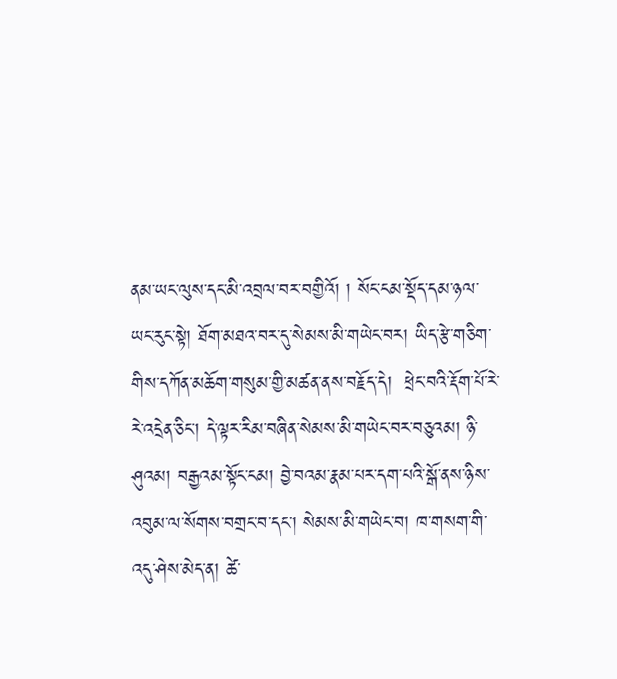ནམ་ཡང་ལུས་དང་མི་འབྲལ་བར་བགྱིའོ། ། སོང་ངམ་སྡོད་དམ་ཉལ་ཡང་རུང་སྟེ། ཐོག་མཐའ་བར་དུ་སེམས་མི་གཡེང་བར། ཡིད་རྩེ་གཅིག་གིས་དཀོན་མཆོག་གསུམ་གྱི་མཚན་ནས་བརྗོད་དེ།  ཕྲེང་བའི་རྡོག་པོ་རེ་རེ་འདྲེན་ཅིང་། དེ་ལྟར་རིམ་བཞིན་སེམས་མི་གཡེང་བར་བཅུའམ། ཉི་ཤུའམ། བརྒྱའམ་སྟོང་ངམ། བྱེ་བའམ་རྣམ་པར་དག་པའི་སྒོ་ནས་ཉིས་འབུམ་ལ་སོགས་བགྲང་བ་དང་། སེམས་མི་གཡེང་བ། ཁ་གསག་གི་འདུ་ཤེས་མེད་ན། ཚེ་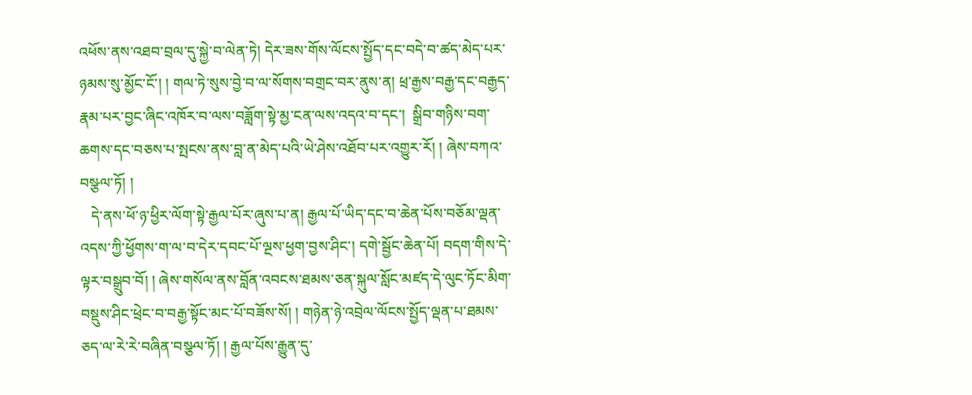འཕོས་ནས་འཐབ་བྲལ་དུ་སྐྱེ་བ་ལེན་ཏེ། དེར་ཟས་གོས་ལོངས་སྤྱོད་དང་བདེ་བ་ཚད་མེད་པར་ཉམས་སུ་མྱོང་ངོ་། ། གལ་ཏེ་སུས་བྱེ་བ་ལ་སོགས་བགྲང་བར་ནུས་ན། ཕྲ་རྒྱས་བརྒྱ་དང་བརྒྱད་རྣམ་པར་བྱང་ཞིང་འཁོར་བ་ལས་བཟློག་སྟེ་མྱ་ངན་ལས་འདའ་བ་དང་།  སྒྲིབ་གཉིས་བག་ཆགས་དང་བཅས་པ་སྤངས་ནས་བླ་ན་མེད་པའི་ཡེ་ཤེས་འཐོབ་པར་འགྱུར་རོ། ། ཞེས་བཀའ་བསྩལ་ཏོ། །
   དེ་ནས་ཕོ་ཉ་ཕྱིར་ལོག་སྟེ་རྒྱལ་པོར་ཞུས་པ་ན། རྒྱལ་པོ་ཡིད་དང་བ་ཆེན་པོས་བཅོམ་ལྡན་འདས་ཀྱི་ཕྱོགས་ག་ལ་བ་དེར་དབང་པོ་ལྔས་ཕྱག་བྱས་ཤིང་། དགེ་སྦྱོང་ཆེན་པོ། བདག་གིས་དེ་ལྟར་བསྒྲུབ་བོ། ། ཞེས་གསོལ་ནས་བློན་འབངས་ཐམས་ཅན་སྐུལ་སློང་མཛད་དེ་ལུང་ཏོང་མིག་བསྡུས་ཤིང་ཕྲེང་བ་བརྒྱ་སྟོང་མང་པོ་བཟོས་སོ། ། གཉེན་ཉེ་འབྲེལ་ལོངས་སྤྱོད་ལྡན་པ་ཐམས་ཅད་ལ་རེ་རེ་བཞིན་བསྩལ་ཏོ། ། རྒྱལ་པོས་རྒྱུན་དུ་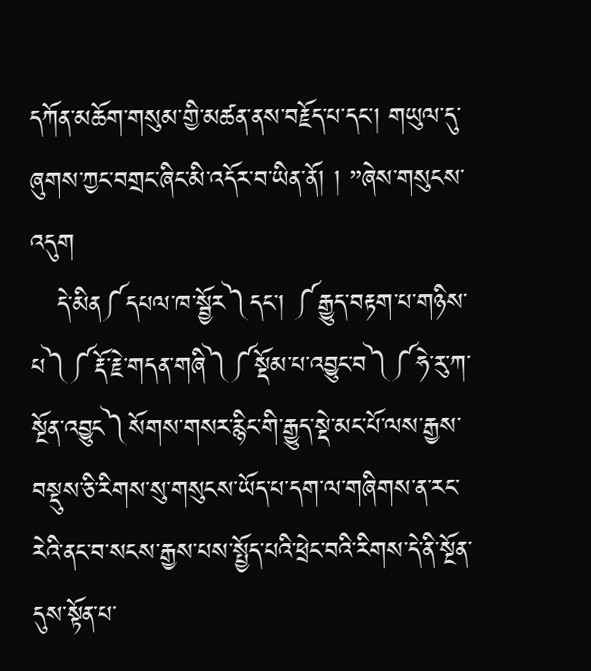དཀོན་མཆོག་གསུམ་གྱི་མཚན་ནས་བརྗོད་པ་དང་། གཡུལ་དུ་ཞུགས་ཀྱང་བགྲང་ཞིང་མི་འདོར་བ་ཡིན་ནོ། ། ”ཞེས་གསུངས་འདུག
   དེ་མིན༼དཔལ་ཁ་སྦྱོར༽དང་། ༼རྒྱུད་བརྟག་པ་གཉིས་པ༽༼རྡོ་རྗེ་གདན་གཞི༽༼སྡོམ་པ་འབྱུང་བ༽༼ཧེ་རུ་ཀ་སྔོན་འབྱུང༽སོགས་གསར་རྙིང་གི་རྒྱུད་སྡེ་མང་པོ་ལས་རྒྱས་བསྡུས་ཅི་རིགས་སུ་གསུངས་ཡོད་པ་དག་ལ་གཞིགས་ན་རང་རེའི་ནང་བ་སངས་རྒྱས་པས་སྤྱོད་པའི་ཕྲེང་བའི་རིགས་དེ་ནི་སྔོན་དུས་སྟོན་པ་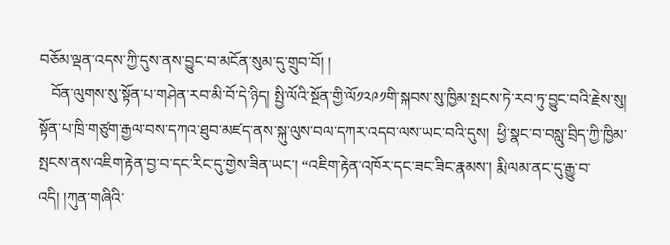བཅོམ་ལྡན་འདས་ཀྱི་དུས་ནས་བྱུང་བ་མངོན་སུམ་དུ་གྲུབ་བོ། །
   བོན་ལུགས་སུ་སྟོན་པ་གཤེན་རབ་མི་བོ་དེ་ཉིད། སྤྱི་ལོའི་སྔོན་གྱི་ལོ༡༢༩༡གི་སྐབས་སུ་ཁྱིམ་སྤངས་ཏེ་རབ་ཏུ་བྱུང་བའི་རྗེས་སུ། སྟོན་པ་ཁྲི་གཙུག་རྒྱལ་བས་དཀའ་ཐུབ་མཛད་ནས་སྐུ་ལུས་བལ་དཀར་འདབ་ལས་ཡང་བའི་དུས།  ཕྱི་སྣང་བ་བསླུ་བྲིད་ཀྱི་ཁྱིམ་སྤངས་ནས་འཇིག་རྟེན་བྱ་བ་དང་རིང་དུ་གྱེས་ཟིན་ཡང་། “འཇིག་རྟེན་འཁོར་དང་ཟང་ཟིང་རྣམས་། རྨི་ལམ་ནང་དུ་རྒྱུ་བ་འདི། །ཀུན་གཞིའི་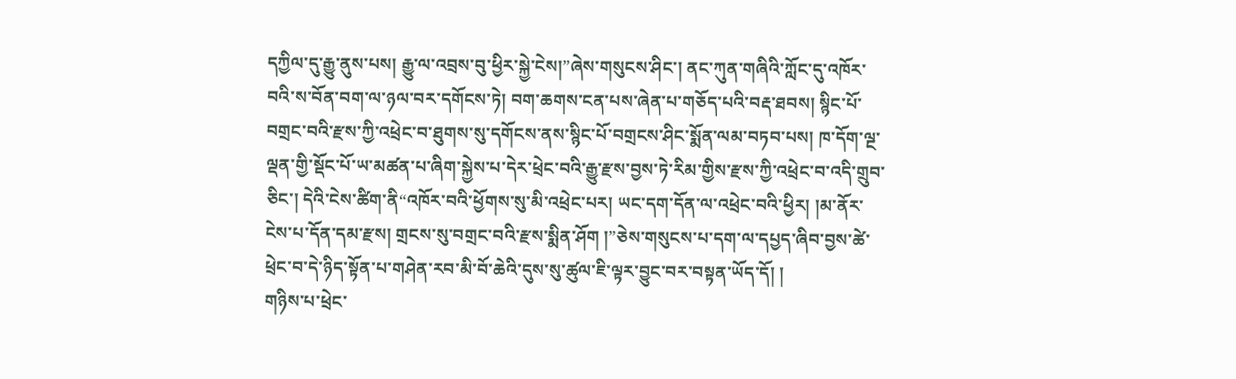དཀྱིལ་དུ་རྒྱུ་ནུས་པས། རྒྱུ་ལ་འབྲས་བུ་ཕྱིར་སྐྱེ་ངེས།”ཞེས་གསུངས་ཤིང་། ནང་ཀུན་གཞིའི་ཀློང་དུ་འཁོར་བའི་ས་བོན་བག་ལ་ཉལ་བར་དགོངས་ཏེ། བག་ཆགས་ངན་པས་ཞེན་པ་གཅོད་པའི་བརྡ་ཐབས། སྙིང་པོ་བགྲང་བའི་རྫས་ཀྱི་འཕྲེང་བ་ཐུགས་སུ་དགོངས་ནས་སྙིང་པོ་བགྲངས་ཤིང་སྨོན་ལམ་བཏབ་པས། ཁ་དོག་ལྔ་ལྡན་གྱི་སྡོང་པོ་ཡ་མཚན་པ་ཞིག་སྐྱེས་པ་དེར་ཕྲེང་བའི་རྒྱུ་རྫས་བྱས་ཏེ་རིམ་གྱིས་རྫས་ཀྱི་འཕྲེང་བ་འདི་གྲུབ་ཅིང་། དེའི་ངེས་ཚིག་ནི“འཁོར་བའི་ཕྱོགས་སུ་མི་འཕྲེང་པར། ཡང་དག་དོན་ལ་འཕྲེང་བའི་ཕྱིར། །མ་ནོར་ངེས་པ་དོན་དམ་རྫས། གྲངས་སུ་བགྲང་བའི་རྫས་སྨིན་ཤོག །”ཅེས་གསུངས་པ་དག་ལ་དཔྱད་ཞིབ་བྱས་ཚེ་ཕྲེང་བ་དེ་ཉིད་སྟོན་པ་གཤེན་རབ་མི་བོ་ཆེའི་དུས་སུ་ཚུལ་ཇི་ལྟར་བྱུང་བར་བསྟན་ཡོད་དོ། །
གཉིས་པ་ཕྲེང་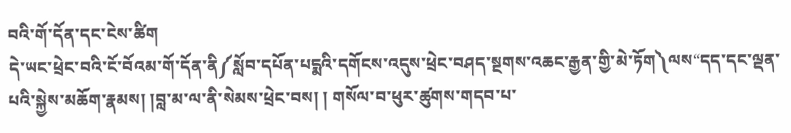བའི་གོ་དོན་དང་ངེས་ཚིག
དེ་ཡང་ཕྲེང་བའི་ངོ་བོའམ་གོ་དོན་ནི༼སློབ་དཔོན་པདྨའི་དགོངས་འདུས་ཕྲེང་བཤད་སྔགས་འཆང་རྒྱན་གྱི་མེ་ཏོག༽ལས“དད་དང་ལྡན་པའི་སྐྱེས་མཆོག་རྣམས། །བླ་མ་ལ་ནི་སེམས་ཕྲེང་བས། ། གསོལ་བ་ཕུར་ཚུགས་གདབ་པ་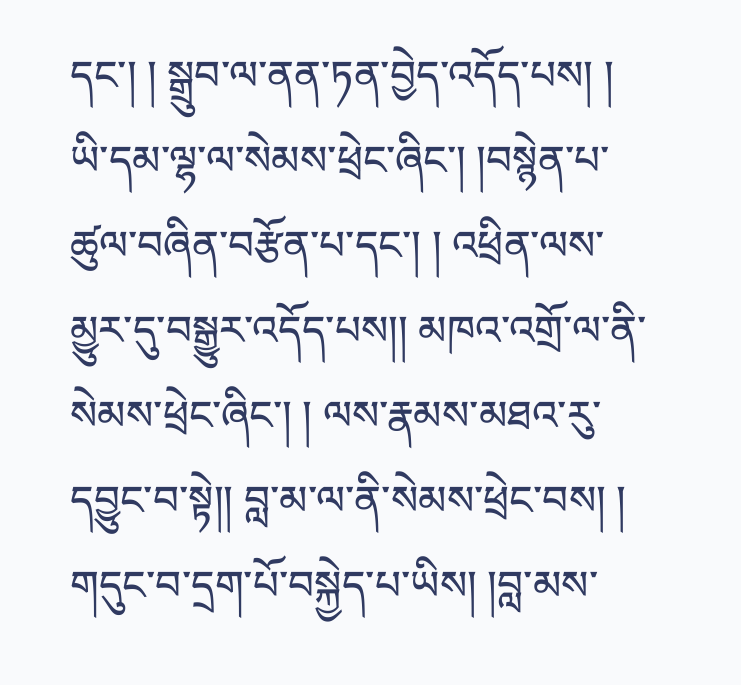དང་། ། སྒྲུབ་ལ་ནན་ཏན་བྱེད་འདོད་པས། ། ཡི་དམ་ལྷ་ལ་སེམས་ཕྲེང་ཞིང་། །བསྙེན་པ་ཚུལ་བཞིན་བརྩོན་པ་དང་། ། འཕྲིན་ལས་མྱུར་དུ་བསྒྱུར་འདོད་པས།། མཁའ་འགྲོ་ལ་ནི་སེམས་ཕྲེང་ཞིང་། ། ལས་རྣམས་མཐའ་རུ་དབྱུང་བ་སྟེ།། བླ་མ་ལ་ནི་སེམས་ཕྲེང་བས། ། གདུང་བ་དྲག་པོ་བསྐྱེད་པ་ཡིས། །བླ་མས་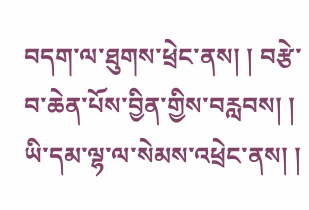བདག་ལ་ཐུགས་ཕྲེང་ནས། ། བརྩེ་བ་ཆེན་པོས་བྱིན་གྱིས་བརླབས། ། ཡི་དམ་ལྷ་ལ་སེམས་འཕྲེང་ནས། །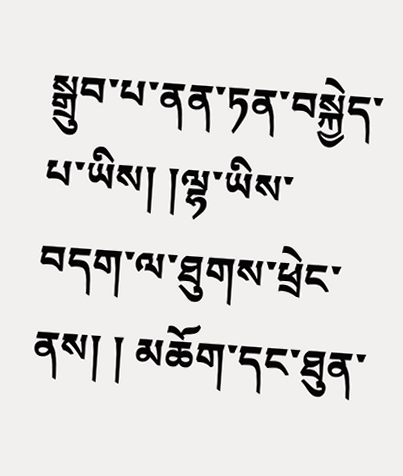སྒྲུབ་པ་ནན་ཏན་བསྐྱེད་པ་ཡིས། །ལྷ་ཡིས་བདག་ལ་ཐུགས་ཕྲེང་ནས། ། མཆོག་དང་ཐུན་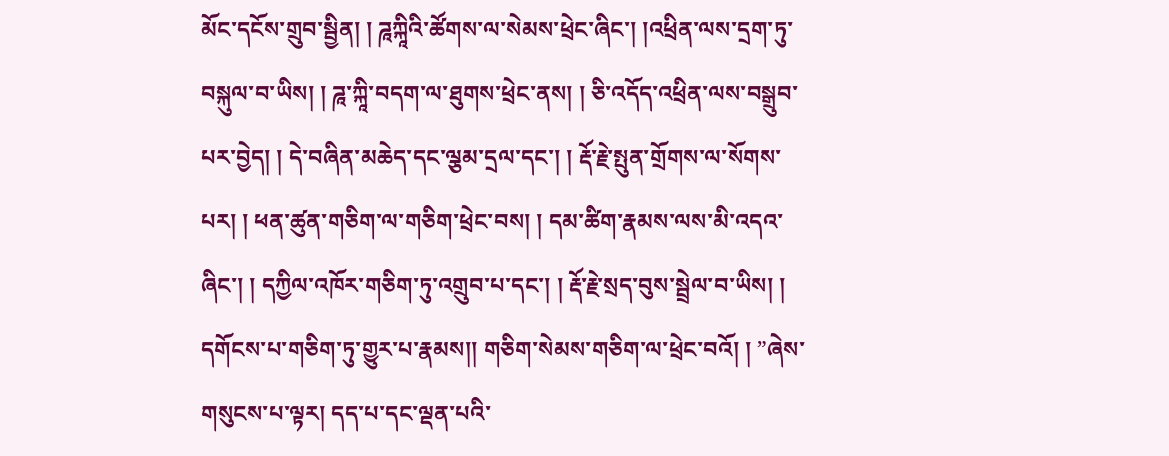མོང་དངོས་གྲུབ་སྦྱིན། ། ཌཱཀྐཱིའི་ཚོགས་ལ་སེམས་ཕྲེང་ཞིང་། །འཕྲིན་ལས་དྲག་ཏུ་བསྐུལ་བ་ཡིས། ། ཌཱ་ཀྐཱི་བདག་ལ་ཐུགས་ཕྲེང་ནས། ། ཅི་འདོད་འཕྲིན་ལས་བསྒྲུབ་པར་བྱེད། ། དེ་བཞིན་མཆེད་དང་ལྕམ་དྲལ་དང་། ། རྡོ་རྗེ་སྤུན་གྲོགས་ལ་སོགས་པར། ། ཕན་ཚུན་གཅིག་ལ་གཅིག་ཕྲེང་བས། ། དམ་ཚིག་རྣམས་ལས་མི་འདའ་ཞིང་། ། དཀྱིལ་འཁོར་གཅིག་ཏུ་འགྲུབ་པ་དང་། ། རྡོ་རྗེ་སྲད་བུས་སྦྲེལ་བ་ཡིས། ། དགོངས་པ་གཅིག་ཏུ་གྱུར་པ་རྣམས།། གཅིག་སེམས་གཅིག་ལ་ཕྲེང་བའོ། ། ”ཞེས་གསུངས་པ་ལྟར། དད་པ་དང་ལྡན་པའི་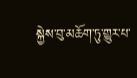སྐྱེས་བུ་མཆོག་ཏུ་གྱུར་པ་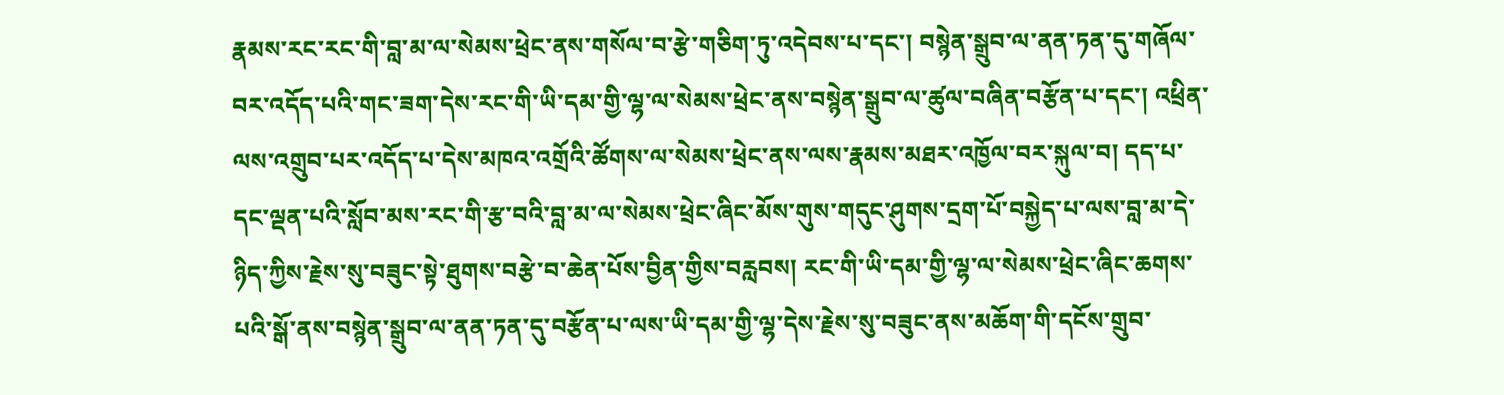རྣམས་རང་རང་གི་བླ་མ་ལ་སེམས་ཕྲེང་ནས་གསོལ་བ་རྩེ་གཅིག་ཏུ་འདེབས་པ་དང་། བསྙེན་སྒྲུབ་ལ་ནན་ཏན་དུ་གཞོལ་བར་འདོད་པའི་གང་ཟག་དེས་རང་གི་ཡི་དམ་གྱི་ལྷ་ལ་སེམས་ཕྲེང་ནས་བསྙེན་སྒྲུབ་ལ་ཚུལ་བཞིན་བརྩོན་པ་དང་། འཕྲིན་ལས་འགྲུབ་པར་འདོད་པ་དེས་མཁའ་འགྲོའི་ཚོགས་ལ་སེམས་ཕྲེང་ནས་ལས་རྣམས་མཐར་འཁྱོལ་བར་སྐུལ་བ། དད་པ་དང་ལྡན་པའི་སློབ་མས་རང་གི་རྩ་བའི་བླ་མ་ལ་སེམས་ཕྲེང་ཞིང་མོས་གུས་གདུང་ཤུགས་དྲག་པོ་བསྐྱེད་པ་ལས་བླ་མ་དེ་ཉིད་ཀྱིས་རྗེས་སུ་བཟུང་སྟེ་ཐུགས་བརྩེ་བ་ཆེན་པོས་བྱིན་གྱིས་བརླབས། རང་གི་ཡི་དམ་གྱི་ལྷ་ལ་སེམས་ཕྲེང་ཞིང་ཆགས་པའི་སྒོ་ནས་བསྙེན་སྒྲུབ་ལ་ནན་ཏན་དུ་བརྩོན་པ་ལས་ཡི་དམ་གྱི་ལྷ་དེས་རྗེས་སུ་བཟུང་ནས་མཆོག་གི་དངོས་གྲུབ་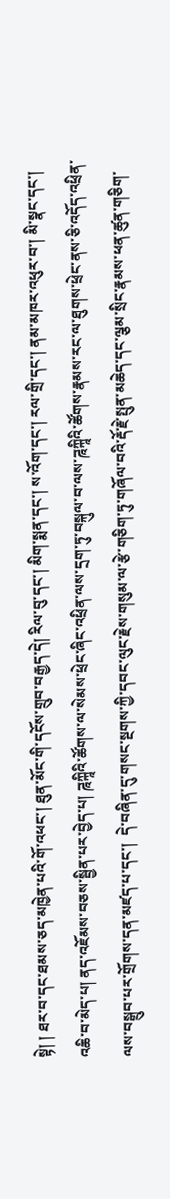སྟེ། ། ཐར་བ་དང་ཐམས་ཅད་མཁྱེན་པའི་གོ་འཕང་། ཐུན་མོང་གི་དངོས་གྲུབ་བརྒྱད་དེ། རིལ་བུ་དང་། མིག་སྨན་དང་། ས་འོག་དང་། རལ་གྲི་དང་། ནམ་མཁར་འཕུར་བ་། མི་སྣང་དང་། འཆི་བ་མེད་པ། ནད་འཇོམས་བཅས་སྦྱིན་པར་བྱེད་པ། ཌཱཀྐཱིའི་ཚོགས་ལ་སེམས་ཕྲེང་ཞིང་འཕྲིན་ལས་དྲག་ཏུ་བསྐུལ་བ་ལས་ཌཱཀྐཱིའི་ཚོགས་རྣམས་རང་ལ་ཐུགས་ཕྲེང་ནས་ཅི་འདོད་འཕྲིན་ལས་བསྒྲུབ་པར་གྲོགས་དན་མཛད་པ་དང་།  དེ་བཞིན་དུ་གསང་སྔགས་ཀྱི་དབང་ལུང་རྗེས་གསུམ་ལ་རྩེ་གཅིག་ཏུ་གཞོལ་བའི་རྡོ་རྗེ་སྤུན་མཆེད་དང་ལྕམ་སྲིང་རྣམས་ཕན་ཚུན་གཅིག་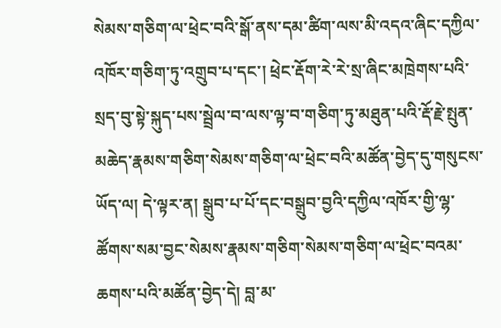སེམས་གཅིག་ལ་ཕྲེང་བའི་སྒོ་ནས་དམ་ཚིག་ལས་མི་འདའ་ཞིང་དཀྱིལ་འཁོར་གཅིག་ཏུ་འགྲུབ་པ་དང་། ཕྲེང་རྡོག་རེ་རེ་སྲ་ཞིང་མཁྲེགས་པའི་སྲད་བུ་སྟེ་སྐུད་པས་སྦྲེལ་བ་ལས་ལྟ་བ་གཅིག་ཏུ་མཐུན་པའི་རྡོ་རྗེ་སྤུན་མཆེད་རྣམས་གཅིག་སེམས་གཅིག་ལ་ཕྲེང་བའི་མཚོན་བྱེད་དུ་གསུངས་ཡོད་ལ། དེ་ལྟར་ན། སྒྲུབ་པ་པོ་དང་བསྒྲུབ་བྱའི་དཀྱིལ་འཁོར་གྱི་ལྷ་ཚོགས་སམ་བྱང་སེམས་རྣམས་གཅིག་སེམས་གཅིག་ལ་ཕྲེང་བའམ་ཆགས་པའི་མཚོན་བྱེད་དེ། བླ་མ་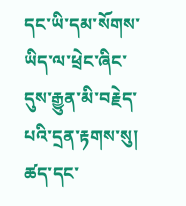དང་ཡི་དམ་སོགས་ཡིད་ལ་ཕྲེང་ཞིང་དུས་རྒྱུན་མི་བརྗེད་པའི་དྲན་རྟགས་སུ། ཚད་དང་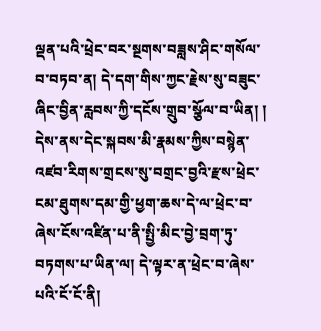ལྡན་པའི་ཕྲེང་བར་སྔགས་བཟླས་ཤིང་གསོལ་བ་བཏབ་ན། དེ་དག་གིས་ཀྱང་རྗེས་སུ་བཟུང་ཞིང་བྱིན་རླབས་ཀྱི་དངོས་གྲུབ་སྩོལ་བ་ཡིན། །
དེས་ནས་དེང་སྐབས་མི་རྣམས་ཀྱིས་བསྙེན་འཛབ་རིགས་གྲངས་སུ་བགྲང་བྱའི་རྫས་ཕྲེང་ངམ་ཐུགས་དམ་གྱི་ཕྱག་ཆས་དེ་ལ་ཕྲེང་བ་ཞེས་ངོས་འཛིན་པ་ནི་སྤྱི་མིང་བྱེ་བྲག་ཏུ་བཏགས་པ་ཡིན་ལ། དེ་ལྟར་ན་ཕྲེང་བ་ཞེས་པའི་ངོ་ངོ་ནི།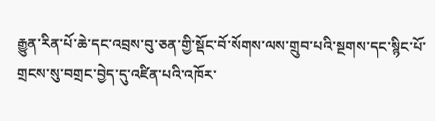རྒྱུན་རིན་པོ་ཆེ་དང་འབྲས་བུ་ཅན་གྱི་སྡོང་བོ་སོགས་ལས་གྲུབ་པའི་སྔགས་དང་སྙིང་པོ་གྲངས་སུ་བགྲང་བྱེད་དུ་འཛིན་པའི་འཁོར་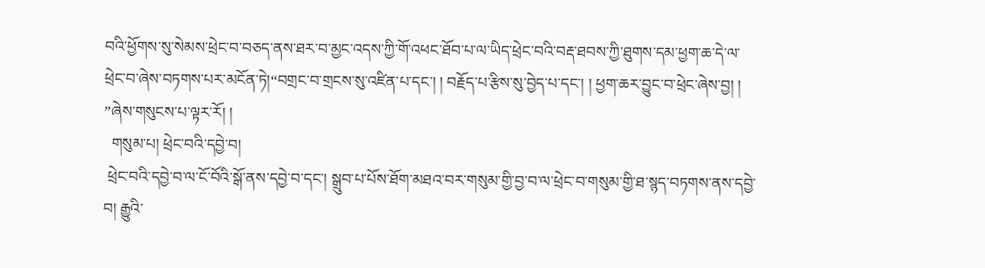བའི་ཕྱོགས་སུ་སེམས་ཕྲེང་བ་བཅད་ནས་ཐར་བ་མྱང་འདས་ཀྱི་གོ་འཕང་ཐོབ་པ་ལ་ཡིད་ཕྲེང་བའི་བརྡ་ཐབས་ཀྱི་ཐུགས་དམ་ཕྱག་ཆ་དེ་ལ་ཕྲེང་བ་ཞེས་བཏགས་པར་མངོན་ཏེ།“བགྲང་བ་གྲངས་སུ་འཛིན་པ་དང་། ། བརྗོད་པ་རྩིས་སུ་བྱེད་པ་དང་། ། ཕྱག་ཆར་བྱུང་བ་ཕྲེང་ཞེས་བྱ། ། ”ཞེས་གསུངས་པ་ལྟར་རོ། །
  གསུམ་པ། ཕྲེང་བའི་དབྱེ་བ།
 ཕྲེང་བའི་དབྱེ་བ་ལ་ངོ་བོའི་སྒོ་ནས་དབྱེ་བ་དང་། སྒྲུབ་པ་པོས་ཐོག་མཐའ་བར་གསུམ་གྱི་བྱ་བ་ལ་ཕྲེང་བ་གསུམ་གྱི་ཐ་སྙད་བཏགས་ནས་དབྱེ་བ། རྒྱུའི་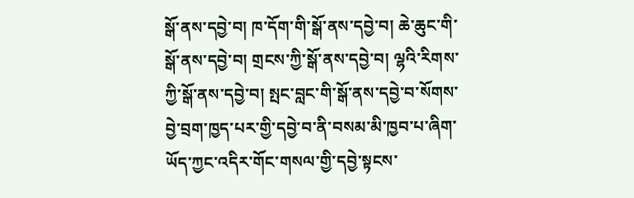སྒོ་ནས་དབྱེ་བ། ཁ་དོག་གི་སྒོ་ནས་དབྱེ་བ། ཆེ་ཆུང་གི་སྒོ་ནས་དབྱེ་བ། གྲངས་ཀྱི་སྒོ་ནས་དབྱེ་བ། ལྷའི་རིགས་ཀྱི་སྒོ་ནས་དབྱེ་བ། སྤང་བླང་གི་སྒོ་ནས་དབྱེ་བ་སོགས་བྱེ་བྲག་ཁྱད་པར་གྱི་དབྱེ་བ་ནི་བསམ་མི་ཁྱབ་པ་ཞིག་ཡོད་ཀྱང་འདིར་གོང་གསལ་གྱི་དབྱེ་སྟངས་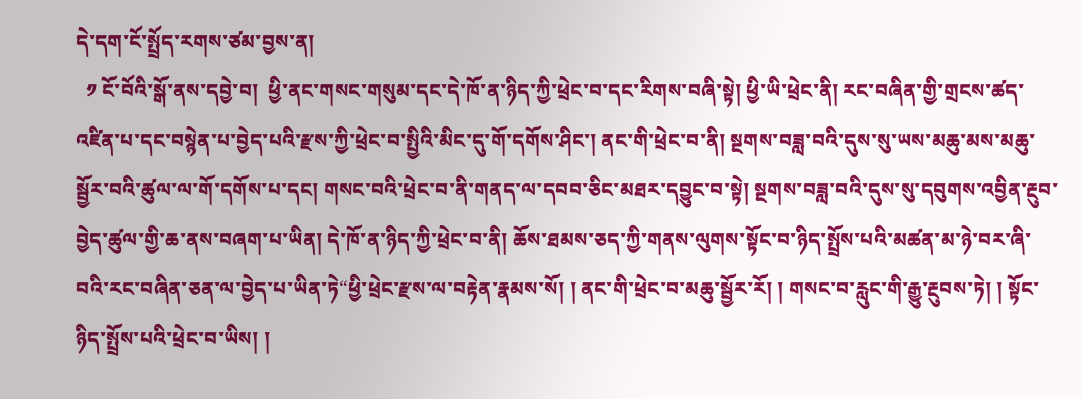དེ་དག་ངོ་སྤྲོད་རགས་ཙམ་བྱས་ན།
  ༡ ངོ་བོའི་སྒོ་ནས་དབྱེ་བ།  ཕྱི་ནང་གསང་གསུམ་དང་དེ་ཁོ་ན་ཉིད་ཀྱི་ཕྲེང་བ་དང་རིགས་བཞི་སྟེ། ཕྱི་ཡི་ཕྲེང་ནི། རང་བཞིན་གྱི་གྲངས་ཚད་འཛིན་པ་དང་བསྙེན་པ་བྱེད་པའི་རྫས་ཀྱི་ཕྲེང་བ་སྤྱིའི་མིང་དུ་གོ་དགོས་ཤིང་། ནང་གི་ཕྲེང་བ་ནི། སྔགས་བཟླ་བའི་དུས་སུ་ཡས་མཆུ་མས་མཆུ་སྦྱོར་བའི་ཚུལ་ལ་གོ་དགོས་པ་དང། གསང་བའི་ཕྲེང་བ་ནི་གནད་ལ་དབབ་ཅིང་མཐར་དབྱུང་བ་སྟེ། སྔགས་བཟླ་བའི་དུས་སུ་དབུགས་འབྱིན་རྔུབ་བྱེད་ཚུལ་གྱི་ཆ་ནས་བཞག་པ་ཡིན། དེ་ཁོ་ན་ཉིད་ཀྱི་ཕྲེང་བ་ནི། ཆོས་ཐམས་ཅད་ཀྱི་གནས་ལུགས་སྟོང་བ་ཉིད་སྤྲོས་པའི་མཚན་མ་ཉེ་བར་ཞི་བའི་རང་བཞིན་ཅན་ལ་བྱེད་པ་ཡིན་ཏེ“ཕྱི་ཕྲེང་རྫས་ལ་བརྟེན་རྣམས་སོ། ། ནང་གི་ཕྲེང་བ་མཆུ་སྦྱོར་རོ། ། གསང་བ་རླུང་གི་རྒྱུ་རྔུབས་ཏེ། ། སྟོང་ཉིད་སྤྲོས་པའི་ཕྲེང་བ་ཡིས། །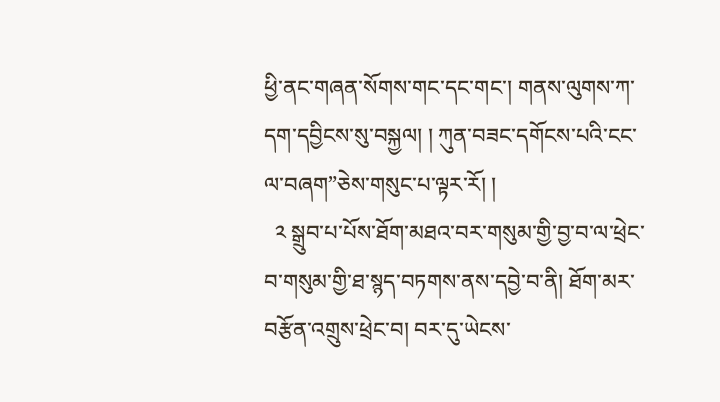ཕྱི་ནང་གཞན་སོགས་གང་དང་གང་། གནས་ལུགས་ཀ་དག་དབྱིངས་སུ་བསྐྱལ། ། ཀུན་བཟང་དགོངས་པའི་ངང་ལ་བཞག”ཅེས་གསུང་པ་ལྟར་རོ། །
  ༢ སྒྲུབ་པ་པོས་ཐོག་མཐའ་བར་གསུམ་གྱི་བྱ་བ་ལ་ཕྲེང་བ་གསུམ་གྱི་ཐ་སྙད་བཏགས་ནས་དབྱེ་བ་ནི། ཐོག་མར་བརྩོན་འགྲུས་ཕྲེང་བ། བར་དུ་ཡེངས་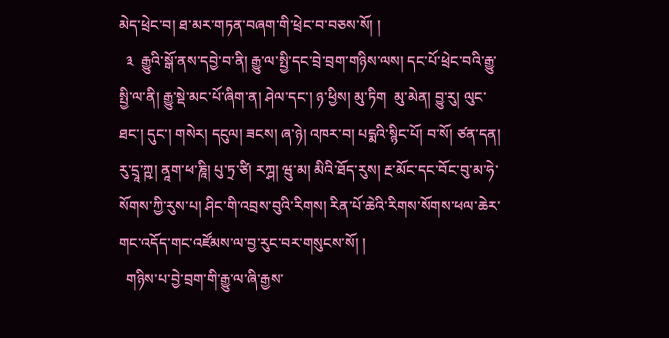མེད་ཕྲེང་བ། ཐ་མར་གཏན་བཞག་གི་ཕྲེང་བ་བཅས་སོ། །
  ༣  རྒྱུའི་སྒོ་ནས་དབྱེ་བ་ནི། རྒྱུ་ལ་སྤྱི་དང་བྲེ་བྲག་གཉིས་ལས། དང་པོ་ཕྲེང་བའི་རྒྱུ་སྤྱི་ལ་ནི། རྒྱུ་སྡེ་མང་པོ་ཞིག་ན། ཤེལ་དང་། ཉ་ཕྱིས། མུ་ཏིག  མུ་མེན། བྱུ་རུ། ལུང་ཐང་། དུང་། གསེར། དངུལ། ཟངས། ཞ་ཉེ། འཁར་བ། པདྨའི་སྙིང་པོ། བ་སོ། ཙན་དན། རུ་དྲཱ་ཀྵ། ནཱག་ཕ་ཎཱི། པུ་ཏྲ་ཙི། རཀྴ། ཝུ་མ། མིའི་ཐོད་རུས། རྔ་མོང་དང་བོང་བུ་མ་ཧེ་སོགས་ཀྱི་རུས་པ། ཤིང་གི་འབྲས་བུའི་རིགས། རིན་པོ་ཆེའི་རིགས་སོགས་ཕལ་ཆེར་གང་འདོད་གང་འཛོམས་ལ་བྱ་རུང་བར་གསུངས་སོ། །
  གཉིས་པ་བྱེ་བྲག་གི་རྒྱུ་ལ་ཞི་རྒྱས་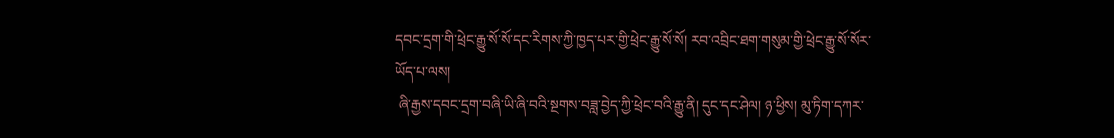དབང་དྲག་གི་ཕྲེང་རྒྱུ་སོ་སོ་དང་རིགས་ཀྱི་ཁྱད་པར་གྱི་ཕྲེང་རྒྱུ་སོ་སོ། རབ་འབྲིང་ཐག་གསུམ་གྱི་ཕྲེང་རྒྱུ་སོ་སོར་ཡོད་པ་ལས།
 ཞི་རྒྱས་དབང་དྲག་བཞི་ཡི་ཞི་བའི་སྔགས་བཟླ་བྱེད་ཀྱི་ཕྲེང་བའི་རྒྱུ་ནི། དུང་དང་ཤེལ། ཉ་ཕྱིས། མུ་ཏིག་དཀར་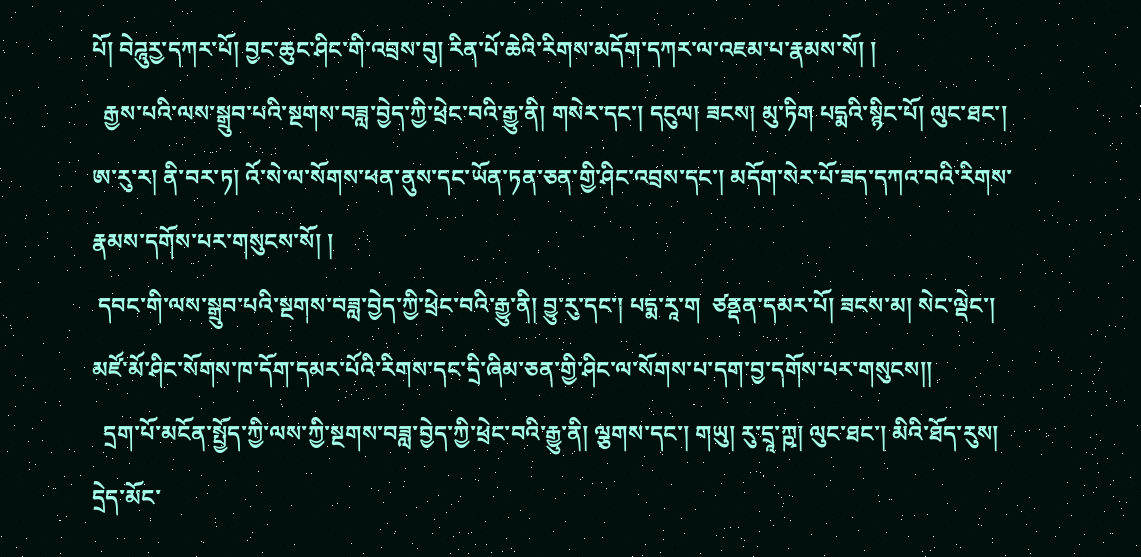པོ། བེཌཱུརྱ་དཀར་པོ། བྱང་ཆུང་ཤིང་གི་འབྲས་བུ། རིན་པོ་ཆེའི་རིགས་མདོག་དཀར་ལ་འཇམ་པ་རྣམས་སོ། །
  རྒྱས་པའི་ལས་སྒྲུབ་པའི་སྔགས་བཟླ་བྱེད་ཀྱི་ཕྲེང་བའི་རྒྱུ་ནི། གསེར་དང་། དངུལ། ཟངས། མུ་ཏིག པདྨའི་སྙིང་པོ། ལུང་ཐང་། ཨ་རུ་ར། ནི་བར་ཏ། འོ་སེ་ལ་སོགས་ཕན་ནུས་དང་ཡོན་ཏན་ཅན་གྱི་ཤིང་འབྲས་དང་། མདོག་སེར་པོ་ཟད་དཀའ་བའི་རིགས་རྣམས་དགོས་པར་གསུངས་སོ། །
 དབང་གི་ལས་སྒྲུབ་པའི་སྔགས་བཟླ་བྱེད་ཀྱི་ཕྲེང་བའི་རྒྱུ་ནི། བྱུ་རུ་དང་། པདྨ་རཱ་ག  ཙནྡན་དམར་པོ། ཟངས་མ། སེང་ལྡེང་། མཛོ་མོ་ཤིང་སོགས་ཁ་དོག་དམར་པོའི་རིགས་དང་དྲི་ཞིམ་ཅན་གྱི་ཤིང་ལ་སོགས་པ་དག་བྱ་དགོས་པར་གསུངས།།
  དྲག་པོ་མངོན་སྤྱོད་ཀྱི་ལས་ཀྱི་སྔགས་བཟླ་བྱེད་ཀྱི་ཕྲེང་བའི་རྒྱུ་ནི། ལྕགས་དང་། གཡུ། རུ་དྲཱ་ཀྵ། ལུང་ཐང་། མིའི་ཐོད་རུས། དྲེད་མོང་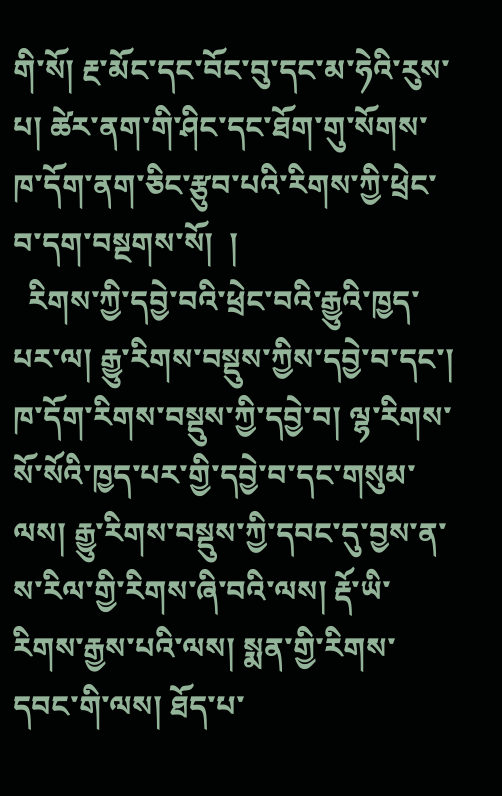གི་སོ། རྔ་མོང་དང་བོང་བུ་དང་མ་ཧེའི་རུས་པ། ཚེར་ནག་གི་ཤིང་དང་ཐོག་གུ་སོགས་ཁ་དོག་ནག་ཅིང་རྩུབ་པའི་རིགས་ཀྱི་ཕྲེང་བ་དག་བསྔགས་སོ།  །
  རིགས་ཀྱི་དབྱེ་བའི་ཕྲེང་བའི་རྒྱུའི་ཁྱད་པར་ལ། རྒྱུ་རིགས་བསྡུས་ཀྱིས་དབྱེ་བ་དང་། ཁ་དོག་རིགས་བསྡུས་ཀྱི་དབྱེ་བ། ལྷ་རིགས་སོ་སོའི་ཁྱད་པར་གྱི་དབྱེ་བ་དང་གསུམ་ལས། རྒྱུ་རིགས་བསྡུས་ཀྱི་དབང་དུ་བྱས་ན་ས་རིལ་གྱི་རིགས་ཞི་བའི་ལས། རྡོ་ཡི་རིགས་རྒྱས་པའི་ལས། སྨན་གྱི་རིགས་དབང་གི་ལས། ཐོད་པ་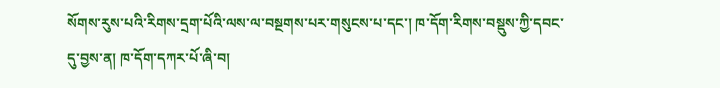སོགས་རུས་པའི་རིགས་དྲག་པོའི་ལས་ལ་བསྔགས་པར་གསུངས་པ་དང་། ཁ་དོག་རིགས་བསྡུས་ཀྱི་དབང་དུ་བྱས་ན། ཁ་དོག་དཀར་པོ་ཞི་བ།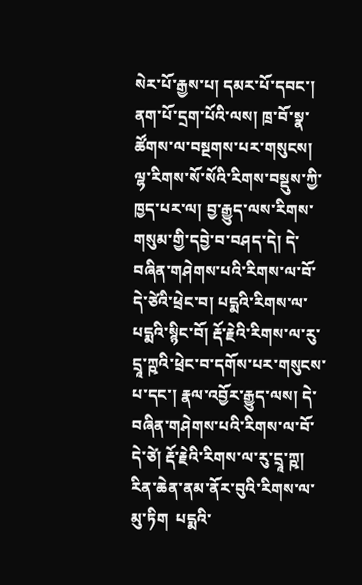སེར་པོ་རྒྱས་པ། དམར་པོ་དབང་། ནག་པོ་དྲག་པོའི་ལས། ཁྲ་བོ་སྣ་ཚོགས་ལ་བསྔགས་པར་གསུངས།
ལྷ་རིགས་སོ་སོའི་རིགས་བསྡུས་ཀྱི་ཁྱད་པར་ལ། བྱ་རྒྱུད་ལས་རིགས་གསུམ་གྱི་དབྱེ་བ་བཤད་དེ། དེ་བཞིན་གཤེགས་པའི་རིགས་ལ་བོ་དེ་ཙེའི་ཕྲེང་བ། པདྨའི་རིགས་ལ་པདྨའི་སྙིང་བོ། རྡོ་རྗེའི་རིགས་ལ་རུ་དྲཱ་ཀྵའི་ཕྲེང་བ་དགོས་པར་གསུངས་པ་དང་། རྣལ་འབྱོར་རྒྱུད་ལས། དེ་བཞིན་གཤེགས་པའི་རིགས་ལ་བོ་དེ་ཙེ། རྡོ་རྗེའི་རིགས་ལ་རུ་དྲཱ་ཀྵ། རིན་ཆེན་ནམ་ནོར་བུའི་རིགས་ལ་མུ་ཏིག  པདྨའི་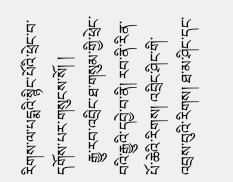རིགས་ལ་པདྨའི་སྙིང་པོའི་ཕྲེང་བ་དགོས་པར་གསུངས་སོ། །
   རྒྱུ་རབ་འབྲིང་ཐ་གསུམ་གྱི་ཕྲེང་བའི་རྒྱུའི་དབྱེ་བ་ནི། རབ་ནི་རིན་པོ་ཆེའི་རིགས། འབྲིང་ཤིང་གི་འབྲས་བུའི་རིགས། ཐ་མ་ཤིང་དང་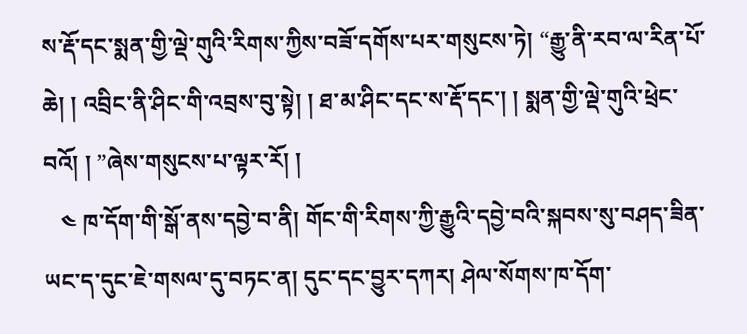ས་རྡོ་དང་སྨན་གྱི་ལྡེ་གུའི་རིགས་ཀྱིས་བཟོ་དགོས་པར་གསུངས་ཏེ། “རྒྱུ་ནི་རབ་ལ་རིན་པོ་ཆེ། ། འབྲིང་ནི་ཤིང་གི་འབྲས་བུ་སྟེ། ། ཐ་མ་ཤིང་དང་ས་རྡོ་དང་། ། སྨན་གྱི་ལྡེ་གུའི་ཕྲེང་བའོ། ། ”ཞེས་གསུངས་པ་ལྟར་རོ། །
   ༤ ཁ་དོག་གི་སྒོ་ནས་དབྱེ་བ་ནི། གོང་གི་རིགས་ཀྱི་རྒྱུའི་དབྱེ་བའི་སྐབས་སུ་བཤད་ཟིན་ཡང་ད་དུང་ཇེ་གསལ་དུ་བཏང་ན། དུང་དང་བྱུར་དཀར། ཤེལ་སོགས་ཁ་དོག་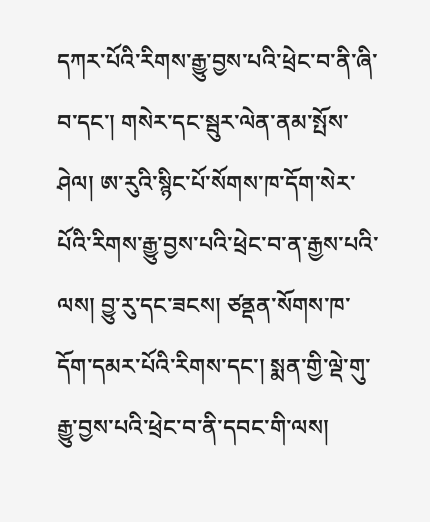དཀར་པོའི་རིགས་རྒྱུ་བྱས་པའི་ཕྲེང་བ་ནི་ཞི་བ་དང་། གསེར་དང་སྦུར་ལེན་ནམ་སྤོས་ཤེལ། ཨ་རུའི་སྙིང་པོ་སོགས་ཁ་དོག་སེར་པོའི་རིགས་རྒྱུ་བྱས་པའི་ཕྲེང་བ་ན་རྒྱས་པའི་ལས། བྱུ་རུ་དང་ཟངས། ཙནྡན་སོགས་ཁ་དོག་དམར་པོའི་རིགས་དང་། སྨན་གྱི་ལྡེ་གུ་རྒྱུ་བྱས་པའི་ཕྲེང་བ་ནི་དབང་གི་ལས།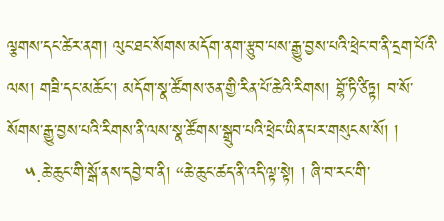ལྕགས་དང་ཚེར་ནག། ལུང་ཐང་སོགས་མདོག་ནག་རྩུབ་པས་རྒྱུ་བྱས་པའི་ཕྲེང་བ་ནི་དྲག་པོའི་ལས། གཟི་དང་མཆོང་། མདོག་སྣ་ཚོགས་ཅན་གྱི་རིན་པོ་ཆེའི་རིགས། བྷོ་ཏི་ཙིཏྟ། བ་སོ་སོགས་རྒྱུ་བྱས་པའི་རིགས་ནི་ལས་སྣ་ཚོགས་སྒྲུབ་པའི་ཕྲེང་ཡིན་པར་གསུངས་སོ། །
   ༥.ཆེ་ཆུང་གི་སྒོ་ནས་དབྱེ་བ་ནི། “ཆེ་ཆུང་ཚད་ནི་འདི་ལྟ་སྟེ། ། ཞི་བ་རང་གི་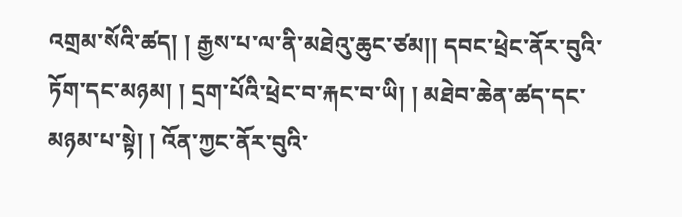འགྲམ་སོའི་ཚད། ། རྒྱས་པ་ལ་ནི་མཐེའུ་ཆུང་ཙམ།། དབང་ཕྲེང་ནོར་བུའི་ཏོག་དང་མཉམ། ། དྲག་པོའི་ཕྲེང་བ་རྐང་བ་ཡི། ། མཐེབ་ཆེན་ཚད་དང་མཉམ་པ་སྟེ། ། འོན་ཀྱང་ནོར་བུའི་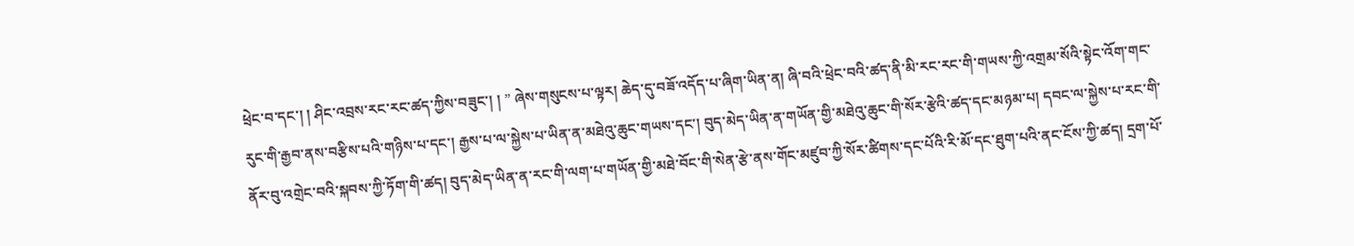ཕྲེང་བ་དང་། ། ཤིང་འབྲས་རང་རང་ཚད་ཀྱིས་བཟུང་། ། ” ཞེས་གསུངས་པ་ལྟར། ཆེད་དུ་བཟོ་འདོད་པ་ཞིག་ཡིན་ན། ཞི་བའི་ཕྲེང་བའི་ཚད་ནི་མི་རང་རང་གི་གཡས་ཀྱི་འགྲམ་སོའི་སྟེང་འོག་གང་རུང་གི་རྒྱབ་ནས་བརྩིས་པའི་གཉིས་པ་དང་། རྒྱས་པ་ལ་སྐྱེས་པ་ཡིན་ན་མཐེའུ་ཆུང་གཡས་དང་། བུད་མེད་ཡིན་ན་གཡོན་གྱི་མཐེའུ་ཆུང་གི་སོར་རྩེའི་ཚད་དང་མཉམ་པ། དབང་ལ་སྐྱེས་པ་རང་གི་ནོར་བུ་འགྲེང་བའི་སྐབས་ཀྱི་ཏོག་གི་ཚད། བུད་མེད་ཡིན་ན་རང་གི་ལག་པ་གཡོན་གྱི་མཐེ་བོང་གི་སེན་རྩེ་ནས་གོང་མཛུབ་ཀྱི་སོར་ཚིགས་དང་པོའི་རི་མོ་དང་ཐུག་པའི་ནང་ངོས་ཀྱི་ཚད། དྲག་པོ་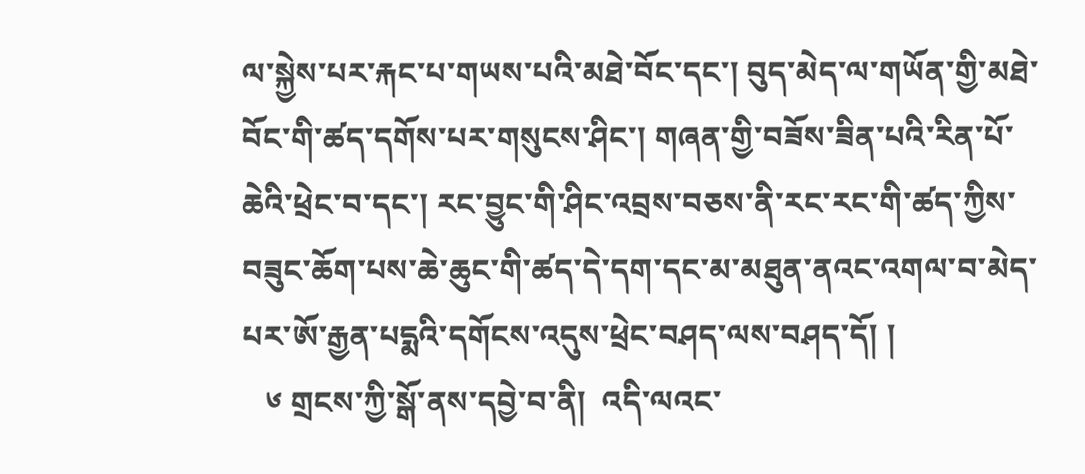ལ་སྐྱེས་པར་རྐང་པ་གཡས་པའི་མཐེ་བོང་དང་། བུད་མེད་ལ་གཡོན་གྱི་མཐེ་བོང་གི་ཚད་དགོས་པར་གསུངས་ཤིང་། གཞན་གྱི་བཟོས་ཟིན་པའི་རིན་པོ་ཆེའི་ཕྲེང་བ་དང་། རང་བྱུང་གི་ཤིང་འབྲས་བཅས་ནི་རང་རང་གི་ཚད་ཀྱིས་བཟུང་ཆོག་པས་ཆེ་ཆུང་གི་ཚད་དེ་དག་དང་མ་མཐུན་ནའང་འགལ་བ་མེད་པར་ཨོ་རྒྱན་པདྨའི་དགོངས་འདུས་ཕྲེང་བཤད་ལས་བཤད་དོ། །
   ༦ གྲངས་ཀྱི་སྒོ་ནས་དབྱེ་བ་ནི།  འདི་ལའང་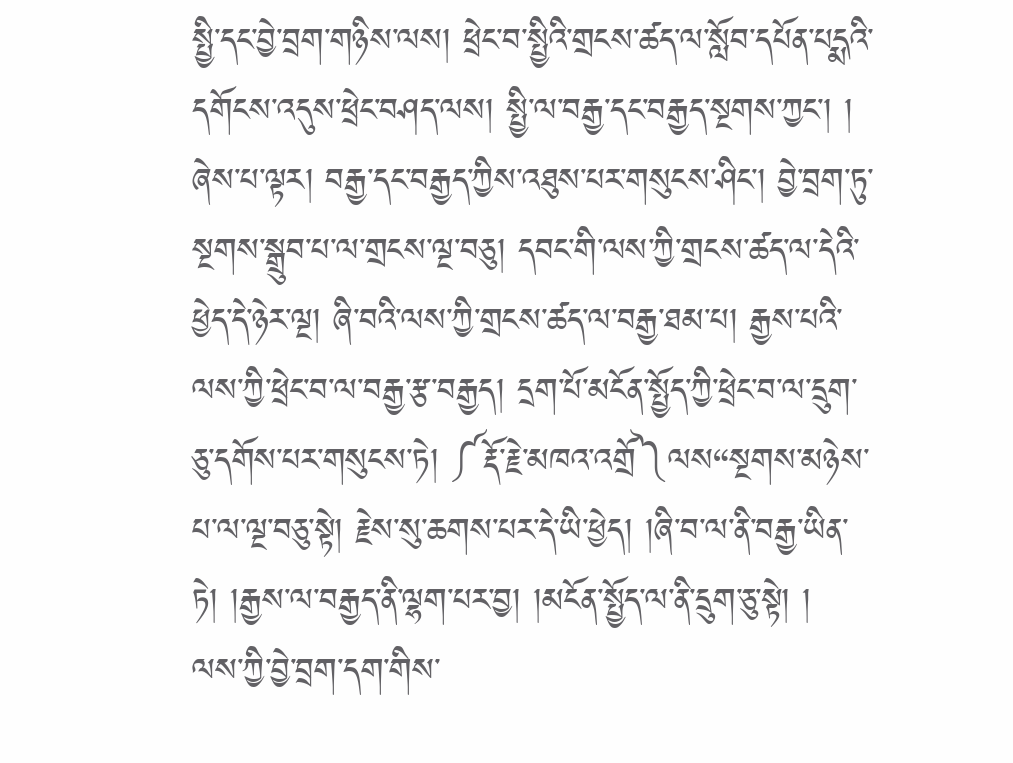སྤྱི་དང་བྱེ་བྲག་གཉིས་ལས། ཕྲེང་བ་སྤྱིའི་གྲངས་ཚད་ལ་སློབ་དཔོན་པདྨའི་དགོངས་འདུས་ཕྲེང་བཤད་ལས། སྤྱི་ལ་བརྒྱ་དང་བརྒྱད་སྔགས་ཀྱང་། ། ཞེས་པ་ལྟར། བརྒྱ་དང་བརྒྱད་ཀྱིས་འཐུས་པར་གསུངས་ཤིང་། བྱེ་བྲག་ཏུ་སྔགས་སྒྲུབ་པ་ལ་གྲངས་ལྔ་བཅུ། དབང་གི་ལས་ཀྱི་གྲངས་ཚད་ལ་དེའི་ཕྱེད་དེ་ཉེར་ལྔ། ཞི་བའི་ལས་ཀྱི་གྲངས་ཚད་ལ་བརྒྱ་ཐམ་པ། རྒྱས་པའི་ལས་ཀྱི་ཕྲེང་བ་ལ་བརྒྱ་རྩ་བརྒྱད། དྲག་པོ་མངོན་སྤྱོད་ཀྱི་ཕྲེང་བ་ལ་དྲུག་ཅུ་དགོས་པར་གསུངས་ཏེ། ༼རྡོ་རྗེ་མཁའ་འགྲོ༽ལས“སྔགས་མཉེས་པ་ལ་ལྔ་བཅུ་སྟེ། རྗེས་སུ་ཆགས་པར་དེ་ཡི་ཕྱེད། །ཞི་བ་ལ་ནི་བརྒྱ་ཡིན་ཏེ། །རྒྱས་ལ་བརྒྱད་ནི་ལྷག་པར་བྱ། །མངོན་སྤྱོད་ལ་ནི་དྲུག་ཅུ་སྟེ། ། ལས་ཀྱི་བྱེ་བྲག་དག་གིས་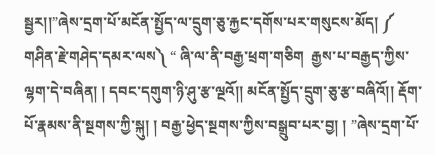སྦྱར།།”ཞེས་དྲག་པོ་མངོན་སྤྱོད་ལ་དྲུག་ཅུ་རྐྱང་དགོས་པར་གསུངས་མོད། ༼ གཤིན་རྗེ་གཤེད་དམར་ལས༽ “ ཞི་ལ་ནི་བརྒྱ་ཕྲག་གཅིག  རྒྱས་པ་བརྒྱད་ཀྱིས་ལྷག་དེ་བཞིན། ། དབང་དགུག་ཉི་ཤུ་རྩ་ལྔའོ།། མངོན་སྤྱོད་དྲུག་ཅུ་རྩ་བཞིའོ།། རྡོག་པོ་རྣམས་ནི་སྔགས་ཀྱི་སྐུ། ། བརྒྱ་ཕྱེད་སྔགས་ཀྱིས་བསྒྲུབ་པར་བྱ། ། ”ཞེས་དྲག་པོ་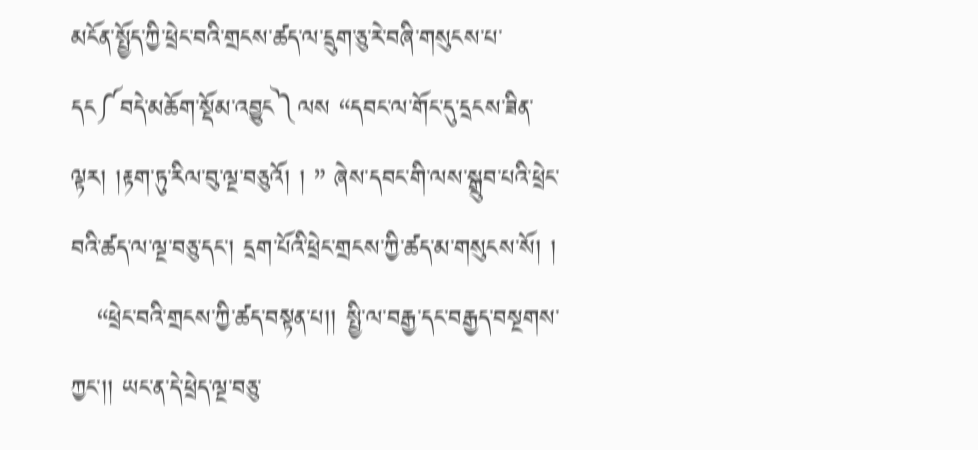མངོན་སྤྱོད་ཀྱི་ཕྲེང་བའི་གྲངས་ཚད་ལ་དྲུག་ཅུ་རེ་བཞི་གསུངས་པ་དང༼བདེ་མཆོག་སྡོམ་འབྱུང༽ལས “དབང་ལ་གོང་དུ་དྲངས་ཟིན་ལྟར། །རྟག་ཏུ་རིལ་བུ་ལྔ་བཅུའོ། ། ” ཞེས་དབང་གི་ལས་སྒྲུབ་པའི་ཕྲེང་བའི་ཚད་ལ་ལྔ་བཅུ་དང་། དྲག་པོའི་ཕྲེང་གྲངས་ཀྱི་ཚད་མ་གསུངས་སོ། །
   “ཕྲེང་བའི་གྲངས་ཀྱི་ཚད་བསྟན་པ།། སྤྱི་ལ་བརྒྱ་དང་བརྒྱད་བསྔགས་ཀྱང་།། ཡང་ན་དེ་ཕྲེད་ལྔ་བཅུ་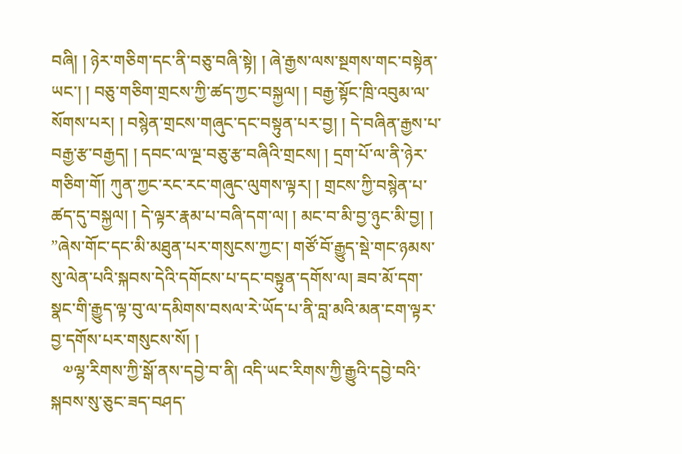བཞི། ། ཉེར་གཅིག་དང་ནི་བཅུ་བཞི་སྟེ། ། ཞེ་རྒྱས་ལས་སྔགས་གང་བསྟེན་ཡང་། ། བཅུ་གཅིག་གྲངས་ཀྱི་ཚད་ཀྱང་བསྐྱལ། ། བརྒྱ་སྟོང་ཁྲི་འབུམ་ལ་སོགས་པར། ། བསྙེན་གྲངས་གཞུང་དང་བསྟུན་པར་བྱ། ། དེ་བཞིན་རྒྱས་པ་བརྒྱ་རྩ་བརྒྱད། ། དབང་ལ་ལྔ་བཅུ་རྩ་བཞིའི་གྲངས། ། དྲག་པོ་ལ་ནི་ཉེར་གཅིག་གོ། ཀུན་ཀྱང་རང་རང་གཞུང་ལུགས་ལྟར། ། གྲངས་ཀྱི་བསྙེན་པ་ཚད་དུ་བསྐྱལ། ། དེ་ལྟར་རྣམ་པ་བཞི་དག་ལ། ། མང་བ་མི་བྱ་ཉུང་མི་བྱ། ། ”ཞེས་གོང་དང་མི་མཐུན་པར་གསུངས་ཀྱང་། གཙོ་བོ་རྒྱུད་སྡེ་གང་ཉམས་སུ་ལེན་པའི་སྐབས་དེའི་དགོངས་པ་དང་བསྟུན་དགོས་ལ། ཟབ་མོ་དག་སྣང་གི་རྒྱུད་ལྟ་བུ་ལ་དམིགས་བསལ་རེ་ཡོད་པ་ནི་བླ་མའི་མན་ངག་ལྟར་བྱ་དགོས་པར་གསུངས་སོ། །
   ༧ལྷ་རིགས་ཀྱི་སྒོ་ནས་དབྱེ་བ་ནི། འདི་ཡང་རིགས་ཀྱི་རྒྱུའི་དབྱེ་བའི་སྐབས་སུ་ཅུང་ཟད་བཤད་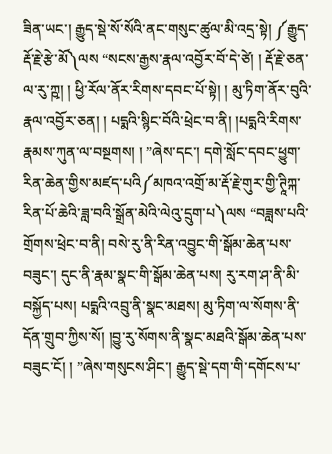ཟིན་ཡང་། རྒྱུད་སྡེ་སོ་སོའི་ནང་གསུང་ཚུལ་མི་འདྲ་སྟེ། ༼རྒྱུད་རྡོ་རྗེ་རྩེ་མོ༽ལས “སངས་རྒྱས་རྣལ་འབྱོར་བོ་དེ་ཙེ། ། རྡོ་རྗེ་ཅན་ལ་རུ་ཀྵ། ། ཕྱི་རོལ་ནོར་རིགས་དབང་པོ་སྟེ། ། མུ་ཏིག་ནོར་བུའི་རྣལ་འབྱོར་ཅན། ། པདྨའི་སྙིང་བོའི་ཕྲེང་བ་ནི། །པདྨའི་རིགས་རྣམས་ཀུན་ལ་བསྔགས། ། ”ཞེས་དང་། དགེ་སློང་དབང་ཕྱུག་རིན་ཆེན་གྱིས་མཛད་པའི༼མཁའ་འགྲོ་མ་རྡོ་རྗེ་གུར་གྱི་ཊཱིཀྐ་རིན་པོ་ཆེའི་ཟླ་བའི་སྒྲོན་མེའི་ལེའུ་དྲུག་པ༽ལས “བཟླས་པའི་གྲོགས་ཕྲེང་བ་ནི། བསེ་རུ་ནི་རིན་འབྱུང་གི་སྒོམ་ཆེན་པས་བཟུང་། དུང་ནི་རྣམ་སྣང་གི་སྒོམ་ཆེན་པས། རུ་རག་ཤ་ནི་མི་བསྐྱོད་པས། པདྨའི་འབྲུ་ནི་སྣང་མཐས། མུ་ཏིག་ལ་སོགས་ནི་དོན་གྲུབ་ཀྱིས་སོ། །བྱུ་རུ་སོགས་ནི་སྣང་མཐའི་སྒོམ་ཆེན་པས་བཟུང་ངོ། ། ”ཞེས་གསུངས་ཤིང་། རྒྱུད་སྡེ་དག་གི་དགོངས་པ་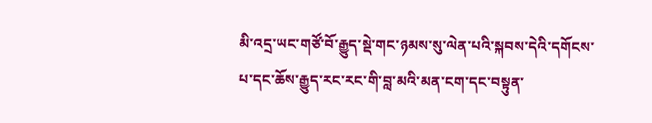མི་འདྲ་ཡང་གཙོ་བོ་རྒྱུད་སྡེ་གང་ཉམས་སུ་ལེན་པའི་སྐབས་དེའི་དགོངས་པ་དང་ཆོས་རྒྱུད་རང་རང་གི་བླ་མའི་མན་ངག་དང་བསྟུན་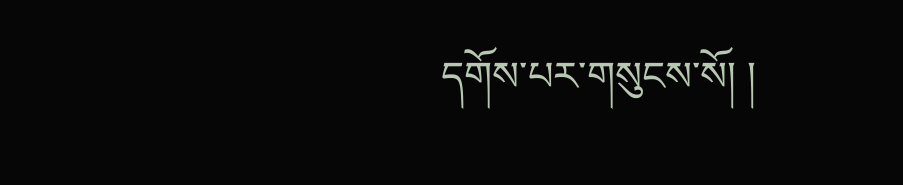དགོས་པར་གསུངས་སོ། །